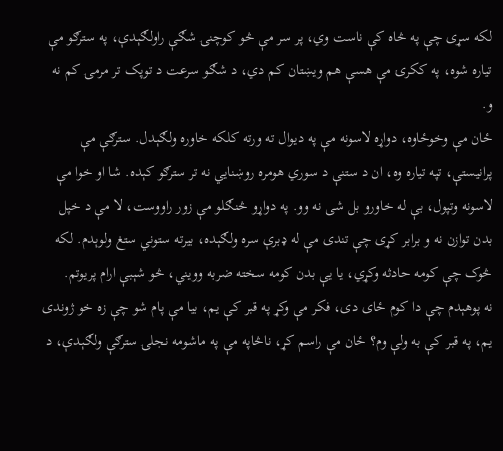لکه سړی چې په څاه کې ناست وي، پر سر مې څو کوچنۍ شګې راولګېدې، په سترګو مې تیاره شوه، په ککرۍ مې هسې هم ویښتان کم دي، د شګو سرعت د توپک تر مرمۍ کم نه و.
ځان مې وخوځاوه، دواړه لاسونه مې په دیوال ته ورته کلکه خاوره ولګېدل. سترګې مې پرانیستې، تپه تیاره وه، ان د ستنې د سوري هومره روښنایي نه تر سترګو کېده. شا او خوا مې لاسونه وتپول، بې له خاورو بل شی نه وو. په دواړو څنګلو مې زور راووست، لا مې د خپل بدن توازن نه و برابر کړی چې تندی مې له ډبرې سره ولګېده، بیرته ستوني ستغ ولوېدم. لکه څوک چې کومه حادثه وکړي، یا یې بدن کومه سخته ضربه وویني، څو شېبې ارام پریوتم.
نه پوهېدم چې دا کوم ځای دی، فکر مې وکړ په قبر کې یم، بیا مې پام شو چې زه خو ژوندی یم، په قبر کې به ولې وم؟ ځان مې راسم کړ، ناڅاپه مې په ماشومه نجلۍ سترګې ولګېدې، د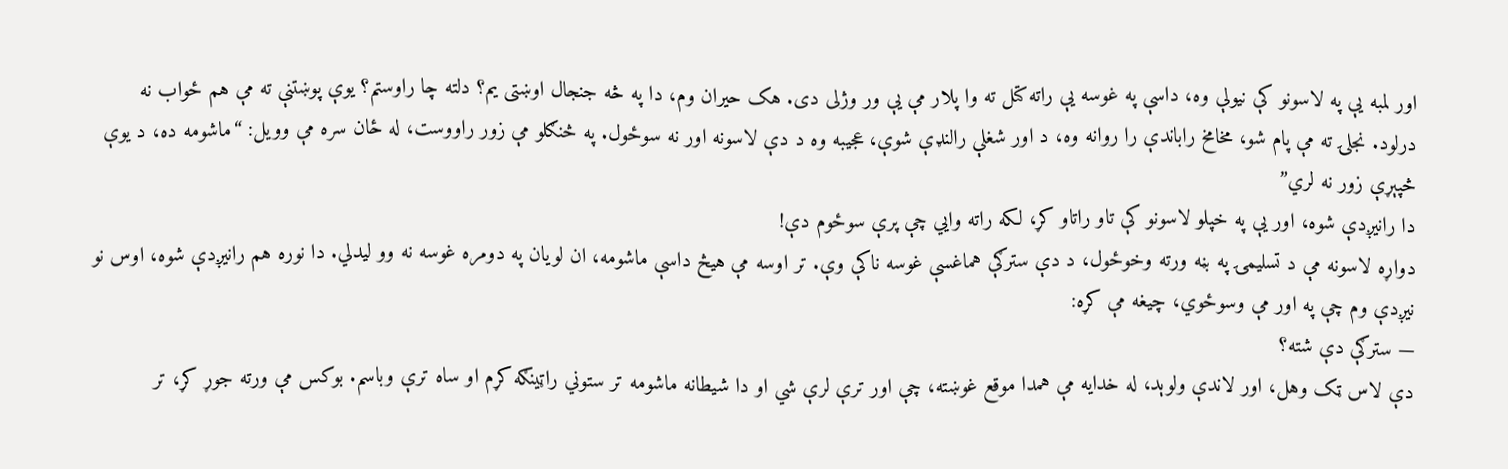اور لمبه یې په لاسونو کې نیولې وه، داسې په غوسه یې راته کتل ته وا پلار مې یې ور وژلی دی. هک حیران وم، دا په څه جنجال اوښتی یم؟ دلته چا راوستم؟ یوې پوښتنې ته مې هم ځواب نه درلود. نجلۍ ته مې پام شو، مخامخ راباندې را روانه وه، د اور شغلې رالنډې شوې، عجیبه وه د دې لاسونه اور نه سوځول. په څنګلو مې زور راووست، له ځان سره مې وویل: “ماشومه ده، د یوې څپېړې زور نه لري”
دا رانیږدې شوه، اور یې په خپلو لاسونو کې تاو راتاو کړ، لکه راته وایي چې پرې سوځوم دې!
دواړه لاسونه مې د تسلیمۍ په بڼه ورته وخوځول، د دې سترګې هماغسې غوسه ناکې وې. تر اوسه مې هیڅ داسې ماشومه، ان لویان په دومره غوسه نه وو لیدلي. دا نوره هم رانیږدې شوه، اوس نو نیږدې وم چې په اور مې وسوځوي، چیغه مې کړه:
— سترګې دې شته؟
دې لاس ټک وهل، اور لاندې ولوېد، له خدایه مې همدا موقع غوښته، چې اور ترې لرې شي او دا شیطانه ماشومه تر ستوني راټینګه کړم او ساه ترې وباسم. بوکس مې ورته جوړ کړ، تر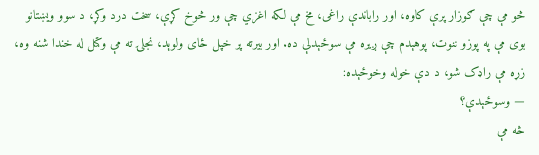څو مې چې ګوزار پرې کاوه، اور راباندې راغی، مخ مې لکه اغزي چې ور څوخ کړې، سخت درد وکړ، د سوو ویښتانو بوی مې په پوزو ننوت، پوهېدم چې ږیره مې سوځېدلې ده. اور بیرته پر خپل ځای ولوېد، نجلۍ ته مې وکتل له خندا شنه وه، زړه مې راډک شو، د دې خوله وخوځېده:
— وسوځېدې؟
څه مې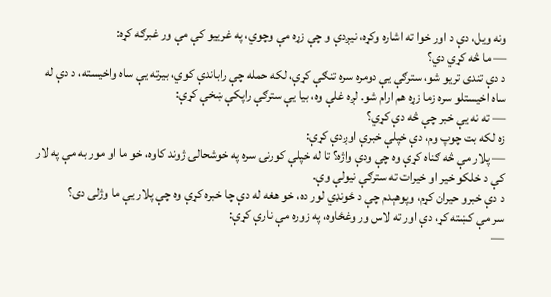ونه ویل، دې د اور خوا ته اشاره وکړه، نیږدې و چې زړه مې وچوي، په غرییو کې مې ور غبرګه کړه:
— ما څه کړي دي؟
د دې تندی تریو شو، سترګې یې دومره سره تنګې کړې، لکه حمله چې راباندې کوي، بیرته یې ساه واخیسته، د دې له ساه اخیستلو سره زما زړه هم ارام شو. لږه غلې وه، بیا یې سترګې راپکې ښخې کړې:
— ته نه یې خبر چې څه دې کړي؟
زه لکه بت چوپ وم، دې خپلې خبرې اوږدې کړې:
— پلار مې څه ګناه کړې وه چې ودې واژه؟ تا له خپلې کورنۍ سره په خوشحالۍ ژوند کاوه، خو ما او مور به مې په لار کې د خلکو خیر او خیرات ته سترګې نیولې وې.
د دې خبرو حیران کړم، وپوهېدم چې د ځونډي لور ده، خو هغه له دې چا خبره کړې وه چې پلار یې ما وژلی دی؟
سر مې کښته کړ، دې اور ته لاس ور وغځاوه، په زوره مې نارې کړې:
—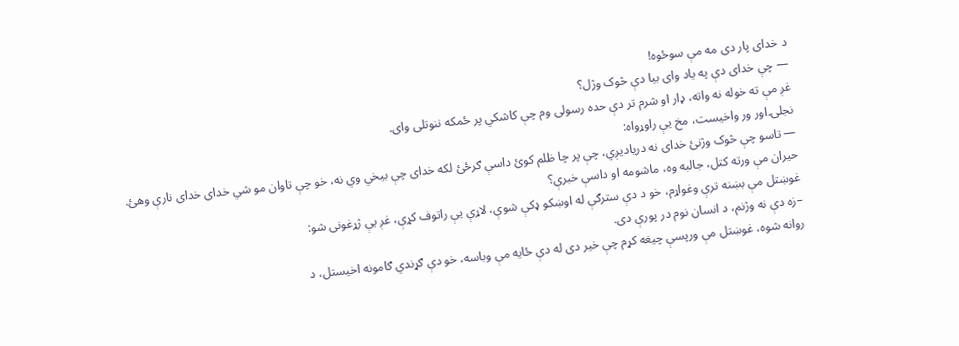د خدای پار دی مه مې سوځوه!
— چې خدای دې په یاد وای بیا دې څوک وژل؟
غږ مې ته خوله نه واته، ډار او شرم تر دې حده رسولی وم چې کاشکي پر ځمکه ننوتلی وای.
نجلۍ اور ور واخیست، مخ یې راوړواه:
— تاسو چې څوک وژنئ خدای نه دریادیږي، چې پر چا ظلم کوئ داسې ګرځئ لکه خدای چې بیخي وي نه، خو چې تاوان مو شي خدای خدای نارې وهئ.
حیران مې ورته کتل، جالبه وه، ماشومه او داسې خبرې؟
غوښتل مې بښنه ترې وغواړم، خو د دې سترګې له اوښکو ډکې شوې، لاړې یې راتوف کړې، غږ یې ژړغونی شو:
–زه دې نه وژنم، د انسان نوم در پورې دی.
روانه شوه، غوښتل مې ورپسې چیغه کړم چې خیر دی له دې ځایه مې وباسه، خو دې ګړندي ګامونه اخیستل، د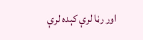اور رڼا لرې کېده لرې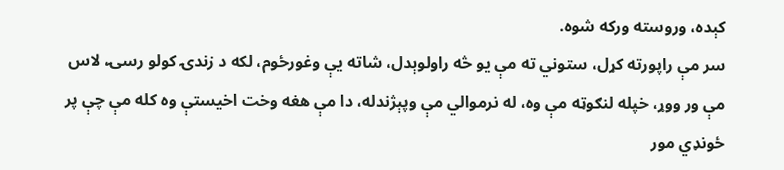کېده، وروسته ورکه شوه.
سر مې راپورته کړل، ستوني ته مې یو څه راولوېدل، شاته یې وغورځوم، لکه د زندۍ کولو رسۍ، لاس مې ور ووړ، خپله لنګوټه مې وه، له نرموالي مې وپېژندله، دا مې هغه وخت اخیستې وه کله مې چې پر ځونډي مور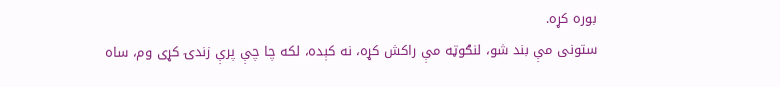بوره کړه.
ستونی مې بند شو، لنګوټه مې راکش کړه، نه کېده، لکه چا چې پرې زندۍ کړی وم، ساه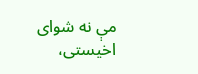مې نه شوای اخیستی،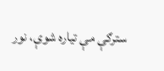سترګې مې تیاره شوې، نور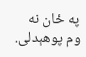په ځان نه وم پوهېدلی.